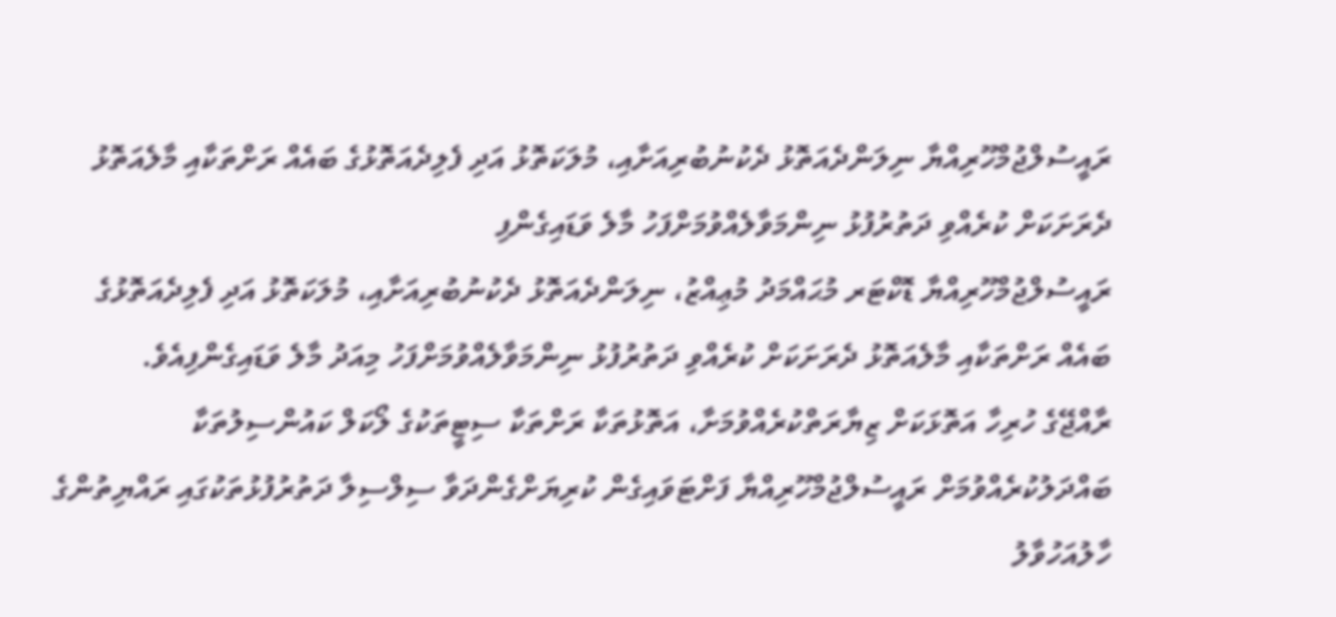ރައީސުލްޖުމްހޫރިއްޔާ ނިލަންދެއަތޮޅު ދެކުނުބުރިއަށާއި، މުލަކަތޮޅު އަދި ފެލިދެއަތޮޅުގެ ބައެއް ރަށްތަކާއި މާލެއަތޮޅު ދެރަށަކަށް ކުރެއްވި ދަތުރުފުޅު ނިންމަވާލެއްވުމަށްފަހު މާލެ ވަޑައިގެންފި
ރައީސުލްޖުމްހޫރިއްޔާ ޑޮކްޓަރ މުޙައްމަދު މުޢިއްޒު، ނިލަންދެއަތޮޅު ދެކުނުބުރިއަށާއި، މުލަކަތޮޅު އަދި ފެލިދެއަތޮޅުގެ ބައެއް ރަށްތަކާއި މާލެއަތޮޅު ދެރަށަކަށް ކުރެއްވި ދަތުރުފުޅު ނިންމަވާލެއްވުމަށްފަހު މިއަދު މާލެ ވަޑައިގެންފިއެވެ.
ރާއްޖޭގެ ހުރިހާ އަތޮޅަކަށް ޒިޔާރަތްކުރެއްވުމަށާ، އަތޮޅުތަކާ ރަށްތަކާ ސިޓީތަކުގެ ލޯކަލް ކައުންސިލުތަކާ ބައްދަލުކުރެއްވުމަށް ރައީސުލްޖުމްހޫރިއްޔާ ފަށްޓަވައިގެން ކުރިޔަށްގެންދަވާ ސިލްސިލާ ދަތުރުފުޅުތަކުގައި ރައްޔިތުންގެ ހާލުއަހުވާލު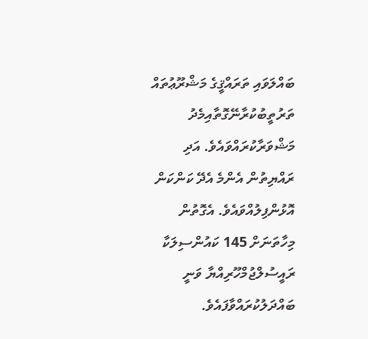ބައްލަވައި ތަރައްޤީގެ މަޝްރޫޢުތައް ތަރުތީބުކުރާނޭގޮތާއިމެދު މަޝްވަރާކުރައްވައެވެ. އަދި ރައްޔިތުން އެންމެ އެދޭ ކަންކަން އޮޅުންފިލުއްވައެވެ. އެގޮތުން މިހާތަނަށް 145 ކައުންސިލަކާ ރައީސުލްޖުމްހޫރިއްޔާ ވަނީ ބައްދަލުކުރައްވާފައެވެ.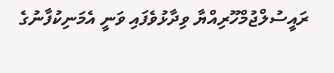ރައީސުލްޖުމްހޫރިއްޔާ ވިދާޅުވެފައި ވަނީ އެމަނިކުފާނުގެ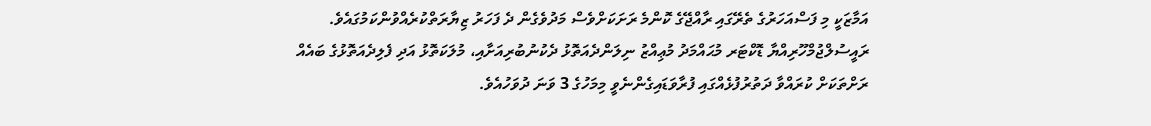އަމާޒަކީ މި ފަސްއަހަރުގެ ތެރޭގައި ރާއްޖޭގެ ކޮންމެ ރަށަކަށްވެސް މަދުވެގެން ދެ ފަހަރު ޒިޔާރަތްކުރެއްވުންކަމުގައެވެ.
ރައީސުލްޖުމްހޫރިއްޔާ ޑޮކްޓަރ މުޙައްމަދު މުޢިއްޒު ނިލަންދެއަތޮޅު ދެކުނުބުރިއަށާއި، މުލަކަތޮޅު އަދި ފެލިދެއަތޮޅުގެ ބައެއް ރަށްތަކަށް ކުރައްވާ ދަތުރުފުޅެއްގައި ފުރާވަޑައިގެންނެވީ މިމަހުގެ 3 ވަނަ ދުވަހުއެވެ.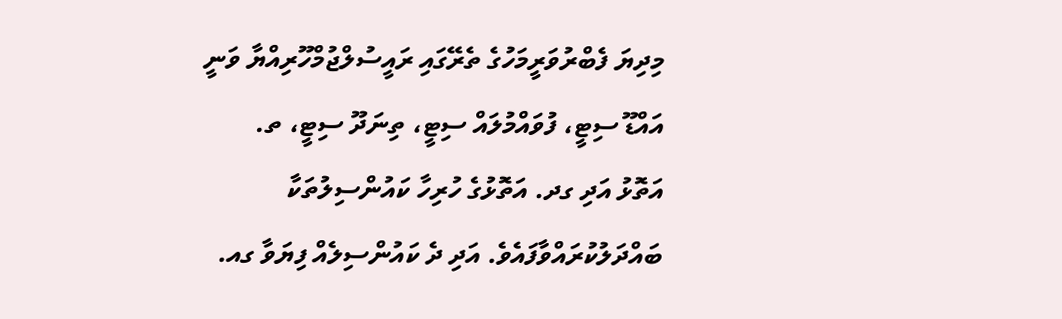މިދިޔަ ފެބްރުވަރީމަހުގެ ތެރޭގައި ރައީސުލްޖުމްހޫރިއްޔާ ވަނީ އައްޑޫ ސިޓީ، ފުވައްމުލައް ސިޓީ، ތިނަދޫ ސިޓީ، ތ. އަތޮޅު އަދި ގދ. އަތޮޅުގެ ހުރިހާ ކައުންސިލުތަކާ ބައްދަލުކުރައްވާފައެވެ. އަދި ދެ ކައުންސިލެއް ފިޔަވާ ގއ.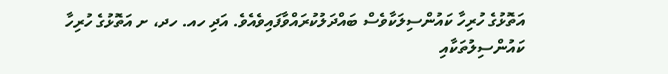އަތޮޅުގެ ހުރިހާ ކައުންސިލަކާވެސް ބައްދަލުކުރައްވާފައިވެއެވެ. އަދި ހއ. ހދ، ށ އަތޮޅުގެ ހުރިހާ ކައުންސިލުތަކާއި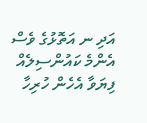އަދި ނ އަތޮޅުގެ ވެސް އެންމެ ކައުންސިލެއް ފިޔަވާ އެހެން ހުރިހާ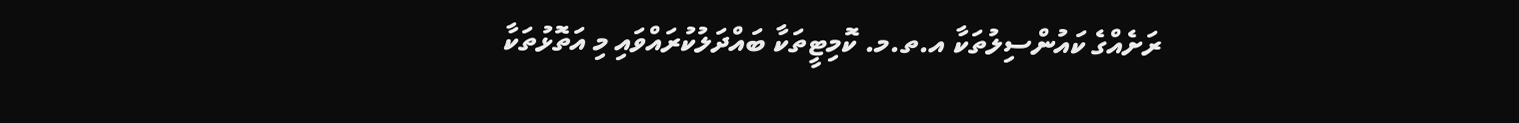ރަށެއްގެ ކައުންސިލުތަކާ އ.ތ.މ. ކޮމިޓީތަކާ ބައްދަލުކުރައްވައި މި އަތޮޅުތަކާ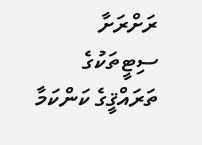ރަށްރަށާ ސިޓީތަކުގެ ތަރައްޤީގެ ކަންކަމާ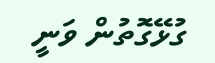ގުޅޭގޮތުން ވަނީ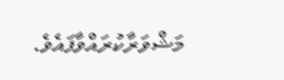މަޝްވަރާކުރައްވާފައެވެ.